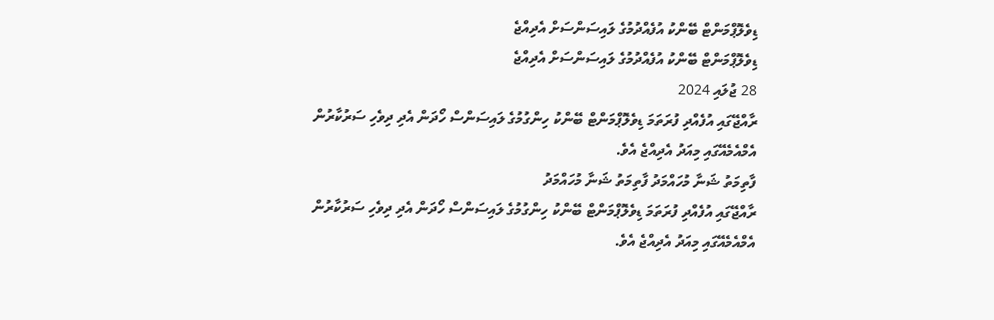ޑިވެލޮޕްމަންޓް ބޭންކު އުފެއްދުމުގެ ލައިސަންސަށް އެދިއްޖެ
ޑިވެލޮޕްމަންޓް ބޭންކު އުފެއްދުމުގެ ލައިސަންސަށް އެދިއްޖެ
28 ޖުލައި 2024
ރާއްޖޭގައި އުފެއްދި ފުރަތަމަ ޑިވެލޮޕްމަންޓް ބޭންކު ހިންގުމުގެ ލައިސަންސް ހޯދަން އެދި ދިވެހި ސަރުކާރުން އެމްއެމެއޭގައި މިއަދު އެދިއްޖެ އެވެ.
ފާތިމަތު ޝަނާ މުހައްމަދު ފާތިމަތު ޝަނާ މުހައްމަދު
ރާއްޖޭގައި އުފެއްދި ފުރަތަމަ ޑިވެލޮޕްމަންޓް ބޭންކު ހިންގުމުގެ ލައިސަންސް ހޯދަން އެދި ދިވެހި ސަރުކާރުން އެމްއެމެއޭގައި މިއަދު އެދިއްޖެ އެވެ.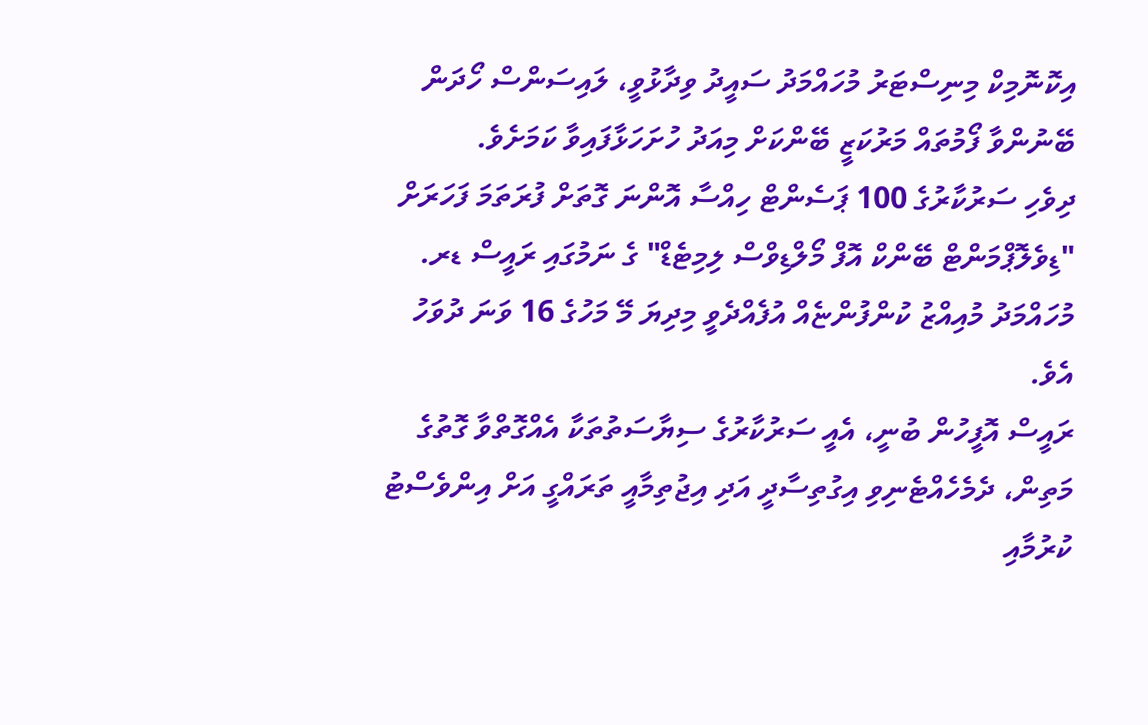އިކޮނޮމިކް މިނިސްޓަރު މުހައްމަދު ސައީދު ވިދާޅުވީ، ލައިސަންސް ހޯދަން ބޭނުންވާ ފޯމުތައް މަރުކަޒީ ބޭންކަށް މިއަދު ހުށަހަޅާފައިވާ ކަމަށެވެ.
ދިވެހި ސަރުކާރުގެ 100 ޕަސެންޓް ހިއްސާ އޮންނަ ގޮތަށް ފުރަތަމަ ފަހަރަށް "ޑިވެލޮޕްމަންޓް ބޭންކް އޮފް މޯލްޑިވްސް ލިމިޓެޑް" ގެ ނަމުގައި ރައީސް ޑރ. މުހައްމަދު މުއިއްޒު ކުންފުންޏެއް އުފެއްދެވީ މިދިޔަ މޭ މަހުގެ 16 ވަނަ ދުވަހު އެވެ.
ރައީސް އޮފީހުން ބުނީ، އެއީ ސަރުކާރުގެ ސިޔާސަތުތަކާ އެއްގޮތްވާ ގޮތުގެ މަތިން، ދެމެހެއްޓެނިވި އިގުތިސާދީ އަދި އިޖުތިމާއީ ތަރައްގީ އަށް އިންވެސްޓު ކުރުމާއި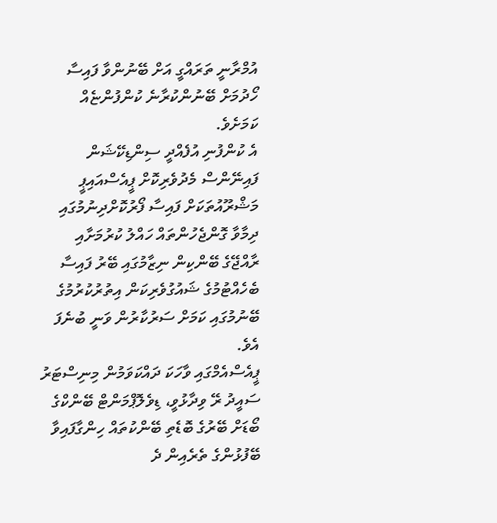އުމްރާނީ ތަރައްގީ އަށް ބޭނުންވާ ފައިސާ ހޯދުމަށް ބޭނުންކުރާނެ ކުންފުންޏެއް ކަމަށެވެ.
އެ ކުންފުނި އުފެއްދީ ސިންޑިކޭޝަން ފައިނޭންސް މެދުވެރިކޮށް ޕީއެސްއައިޕީ މަޝްރޫއުތަކަށް ފައިސާ ފޯރުކޮށްދިނުމުގައި ދިމާވާ ގޮންޖެހުންތައް ހައްލު ކުރުމަށާއި ރާއްޖޭގެ ބޭންކިން ނިޒާމުގައި ބޭރު ފައިސާ ބެހެއްޓުމުގެ ޝައުގުވެރިކަން އިތުރުކުރުމުގެ ބޭނުމުގައި ކަމަށް ސަރުކާރުން ވަނީ ބުނެފަ އެވެ.
ޕީއެސްއެމްގައި ވާހަކަ ދައްކަވަމުން މިނިސްޓަރު ސައީދު ރޭ ވިދާޅުވީ، ޑިވެލޮޕްމަންޓް ބޭންކްގެ ބޯޑަށް ބޭރުގެ ބޮޑެތި ބޭންކުތައް ހިންގާފައިވާ ބޭފުޅުންގެ ތެރެއިން ދެ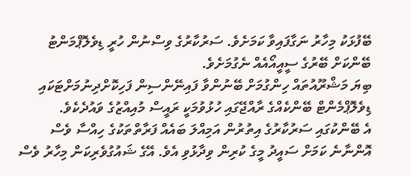ބޭފުޅަކު މިހާރު ނަގާފައިވާ ކަމަށެވެ. ސަރުކާރުގެ ވިސްނުން ހުރީ ޑިވެލޮޕްމަންޓު ބޭންކަށް ބޭރުގެ ސީއީއޯއެއް ނެގުމަށެވެ.
ބިޔަ މަޝްރޫއުތައް ހިންގުމަށް ބޭނުންވާ ފައިނޭންސިން ފަހިކޮށްދިނުމަށްޓަކައި ޑިވެލޮޕްމެންޓް ބޭންކެއްގެ ރާއްޖޭގައި ހުޅުވުމަކީ ރައީސް މުއިއްޒުގެ ވައުދެކެވެ.
އެ ބޭންކުގައި ސަރުކާރުގެ އިތުރުން އަމިއްލަ ބައެއް ފަރާތްތަކުގެ ހިއްސާ ވެސް އޮންނާނެ ކަމަށް ސައީދު މީގެ ކުރިން ވިދާޅުވި އެވެ. އޭގެ ޝައުގުވެރިކަން މިހާރު ވެސް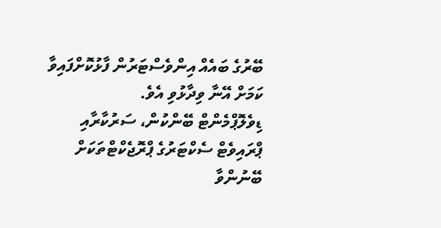ބޭރުގެ ބައެއް އިންވެސްޓަރުން ފާޅުކޮށްފައިވާ ކަމަށް އޭނާ ވިދާޅުވި އެވެ.
ޑިވެލޮޕްމެންޓް ބޭންކުން، ސަރުކާރާއި ޕްރައިވެޓް ސެކްޓަރުގެ ޕްރޮޖެކްޓްތަކަށް ބޭނުންވާ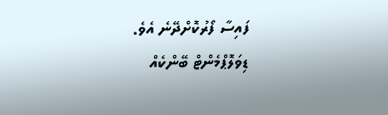ފައިސާ ފޯރުކޮށްދޭނެ އެވެ.
ޑިވަލޮޕްމެންޓް ބޭންކެއް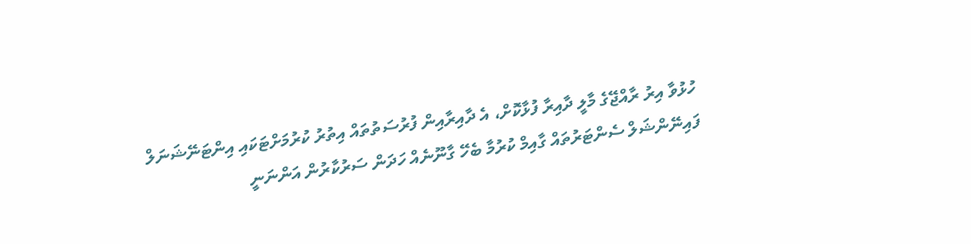ހުޅުވާ އިރު ރާއްޖޭގެ މާލީ ދާއިރާ ފުޅާކޮށް، އެ ދާއިރާއިން ފުރުސަތުތައް އިތުރު ކުރުމަށްޓަކައި އިންޓަނޭޝަނަލް ފައިނޭންޝަލް ސެންޓަރުތައް ގާއިމް ކުރުމާ ބެހޭ ގާނޫނެއް ހަދަން ސަރުކާރުން އަންނަނީ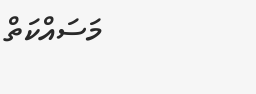މަސައްކަތް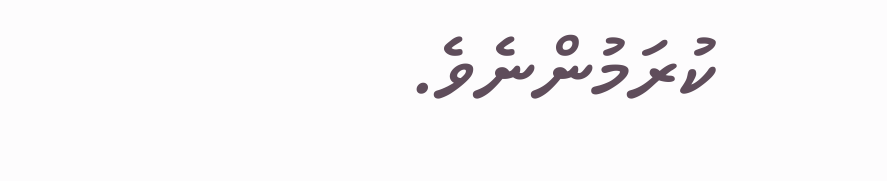ކުރަމުންނެވެ.